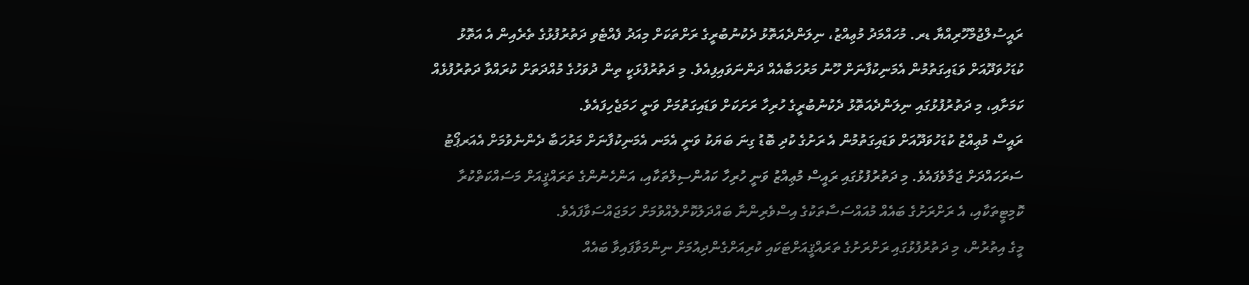ރައީސުލްޖުމްހޫރިއްޔާ ޑރ. މުހައްމަދު މުޢިއްޒު، ނިލަންދެއަތޮޅު ދެކުނުބުރީގެ ރަށްތަކަށް މިއަދު ފެއްޓެވި ދަތުރުފުޅުގެ ތެރެއިން އެ އަތޮޅު ކުޑަހުވަދޫއަށް ވަޑައިގަތުމުން އެމަނިކުފާނަށް ހޫނު މަރުހަބާއެއް ދަންނަވައިފިއެވެ. މި ދަތުރުފުޅަކީ ތިން ދުވަހުގެ މުއްދަތަށް ކުރައްވާ ދަތުރުފުޅެއް ކަމަށާއި، މި ދަތުރުފުޅުގައި ނިލަންދެއަތޮޅު ދެކުނުބުރީގެ ހުރިހާ ރަށަކަށް ވަޑައިގަތުމަށް ވަނީ ހަމަޖެހިފައެވެ.
ރައީސް މުޢިއްޒު ކުޑަހުވަދޫއަށް ވަޑައިގަތުމުން އެ ރަށުގެ ކުދި ބޮޑު ގިނަ ބަޔަކު ވަނީ އެމަނ އެމަނިކުފާނަށް މަރުހަބާ ދެންނެވުމަށް އެއަރޕޯޓު ސަރަހައްދަށް ޖަމާވެފައެވެ. މި ދަތުރުފުޅުގައި ރައީސް މުޢިއްޒު ވަނީ ހުރިހާ ކައުންސިލްތަކާއި، އަންހެނުންގެ ތަރައްޤީއަށް މަސައްކަތްކުރާ ކޮމިޓީތަކާއި، އެ ރަށްރަށުގެ ބައެއް މުއައްސަސާތަކުގެ އިސްވެރިންނާ ބައްދަލުކޮށްލެއްވުމަށް ހަމަޖައްސަވާފައެވެ.
މީގެ އިތުރުން، މި ދަތުރުފުޅުގައި ރަށްރަށުގެ ތަރައްޤީއަށްޓަކައި ކުރިއަށްގެންދިއުމަށް ނިންމަވާފައިވާ ބައެއް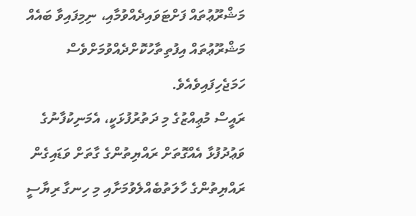މަޝްރޫޢުތައް ފަށްޓަވައިދެއްވުމާއި، ނިމިފައިވާ ބައެއް މަޝްރޫޢުތައް އިފުތިތާހުކޮށްދެއްވުމަށްވެސް ހަމަޖެހިފައިވެއެވެ.
ރައީސް މުޢިއްޒުގެ މި ދަތުރުފުޅަކީ، އެމަނިކުފާނުގެ ވަޢުދުފުޅާ އެއްގޮތަށް ރައްޔިތުންގެ ގާތަށް ވަޑައިގެން ރައްޔިތުންގެ ހާލަތުބެއްލެވުމަށާއި މި ހިނގާ ރިޔާސީ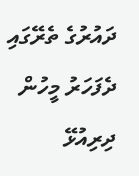ދައުރުގެ ތެރޭގައި ދެފަހަރު މީހުން ދިރިއުޅޭ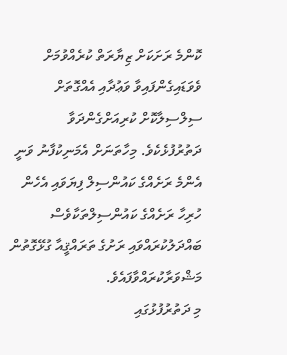ކޮންމެ ރަށަކަށް ޒިޔާރަތް ކުރެއްވުމަށް ވެވަޑައިގެންފައިވާ ވަޢުދާއި އެއްގޮތަށް ސިލްސިލާކޮށް ކުރިއަށްގެންދަވާ ދަތުރުފުޅެކެވެ. މިހާތަނަށް އެމަނިކުފާނު ވަނީ އެންމެ ރަށެއްގެ ކައުންސިލް ފިޔަވައި އެހެން ހުރިހާ ރަށެއްގެ ކައުންސިލްތަކާވެސް ބައްދަލުކުރައްވައި ރަށުގެ ތަރައްޤީއާ ގުޅޭގޮތުން މަޝްވަރާކުރައްވާފައެވެ.
މި ދަތުރުފުޅުގައި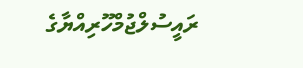ރައީސުލްޖުމްހޫރިއްޔާގެ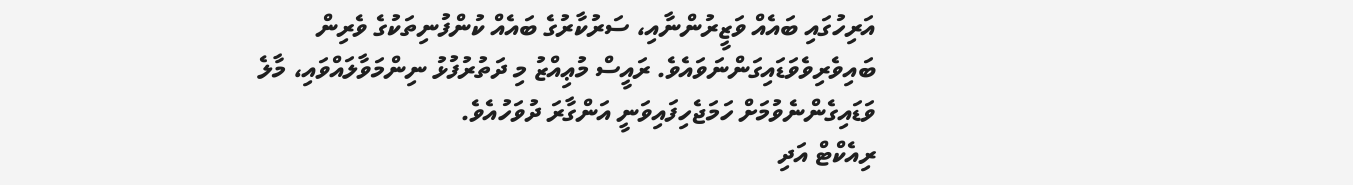އަރިހުގައި ބައެއް ވަޒީރުންނާއި، ސަރުކާރުގެ ބައެއް ކުންފުނިތަކުގެ ވެރިން ބައިވެރިވެވަޑައިގަންނަވައެވެ. ރައީސް މުޢިއްޒު މި ދަތުރުފުޅު ނިންމަވާލައްވައި، މާލެ ވަޑައިގެންނެވުމަށް ހަމަޖެހިފައިވަނީ އަންގާރަ ދުވަހުއެވެ.
ރިއެކްޓް އަދި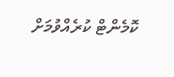ކޮމެންޓް ކުރެއްވުމަށް